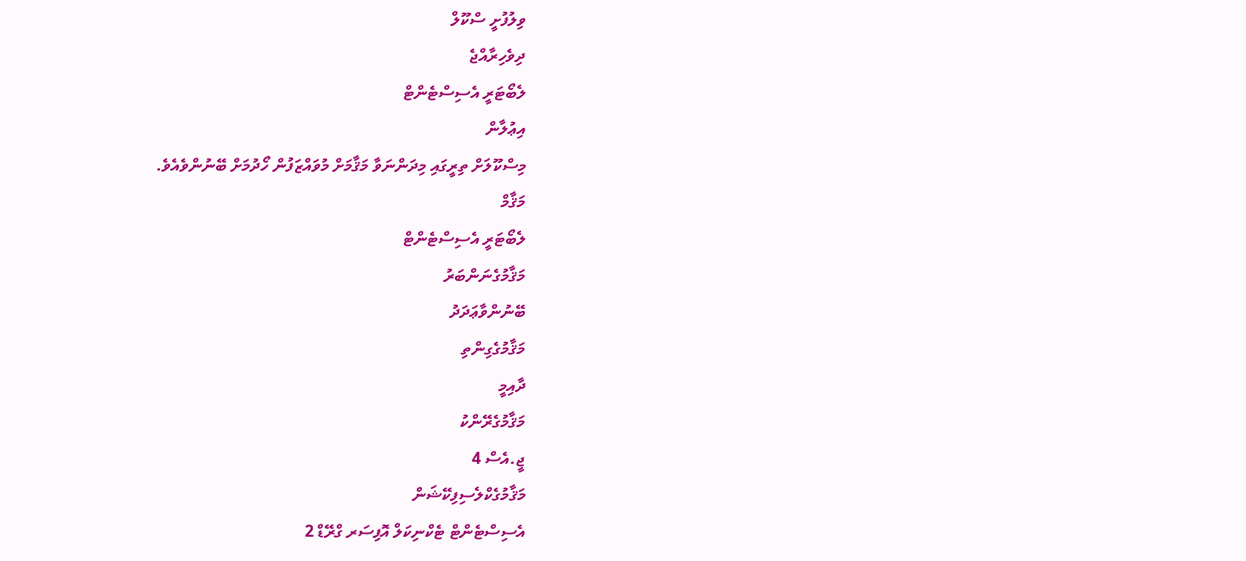ވިލުފުށީ ސްކޫލް
ދިވެހިރާއްޖެ
ލެބޯޓަރީ އެސިސްޓެންޓް
އިޢުލާން
މިސްކޫލަށް ތިރީގައި މިދަންނަވާ މަޤާމަށް މުވައްޒަފުން ހޯދުމަށް ބޭނުންވެއެވެ.
މަޤާމް
ލެބޯޓަރީ އެސިސްޓެންޓް
މަޤާމުގެނަންބަރު
ބޭނުންވާޢަދަދު
މަޤާމުގެގިންތި
ދާއިމީ
މަޤާމުގެރޭންކު
ޖީ.އެސް 4
މަޤާމުގެކްލެސިފިކޭޝަން
އެސިސްޓެންޓް ޓެކްނިކަލް އޮފިސަރ ގްރޭޑް 2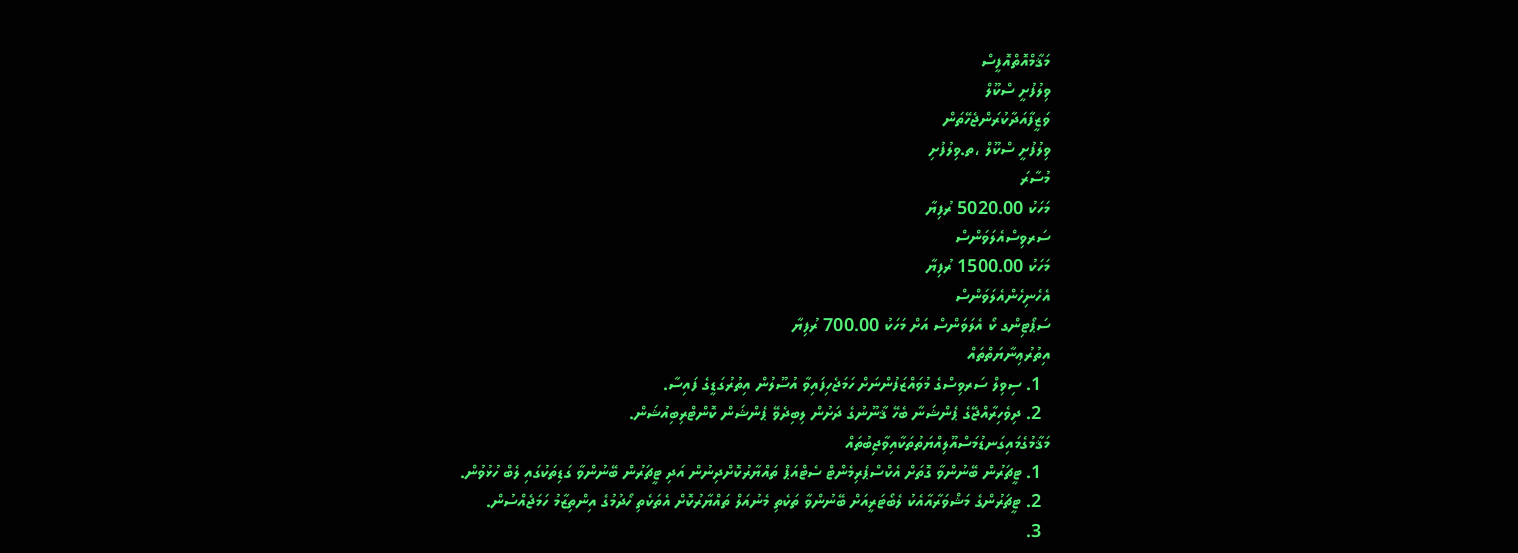މަޤާމްއޮތްއޮފީސް
ވިލުފުށީ ސްކޫލް
ވަޒީފާއަދާކުރަންޖެހޭތަން
ވިލުފުށީ ސްކޫލް ،ތ.ވިލުފުށި
މުސާރަ
މަހަކު 5020.00 ރުފިޔާ
ސަރވިސްއެލަވަންސް
މަހަކު 1500.00 ރުފިޔާ
އެހެނިހެންއެލަވަންސް
ސަޕޯޓިންގ ކޯ އެލަވަންސް އަށް މަހަކު 700.00 ރުފިޔާ
އިތުރުޢިނާޔަތްތައް
  1. ސިވިލް ސަރވިސްގެ މުވައްޒަފުންނަށް ހަމަޖެހިފައިވާ އުސޫލުން އިތުރުގަޑީގެ ފައިސާ.
  2. ދިވެހިރާއްޖޭގެ ޕެންޝަނާ ބެހޭ ޤާނޫނުގެ ދަށުން ލިބިދެވޭ ޕެންޝަން ކޮންޓްރިބިއުޝަން.
މަޤާމުގެމައިގަނޑުމަސްއޫލިއްޔަތުތަކާއިވާޖިބުތައް
  1. ޓީޗަރުން ބޭނުންވާ ގޮތަށް އެކްސްޕެރިމެންޓް ސެޓްއަޕް ތައްޔާރުކޮށްދިނުން އަދި ޓީޗަރުން ބޭނުންވާ ގަޑިތަކުގައި ލެބް ހުޅުވުން.
  2. ޓީޗަރުންގެ މަޝްވަރާއާއެކު ލެބޯޓަރީއަށް ބޭނުންވާ ތަކެތި މެނުއަލް ތައްޔާރުކޮށް އެތަކެތި ހޯދުމުގެ އިންތިޒާމު ހަމަޖެއްސުން.
  3.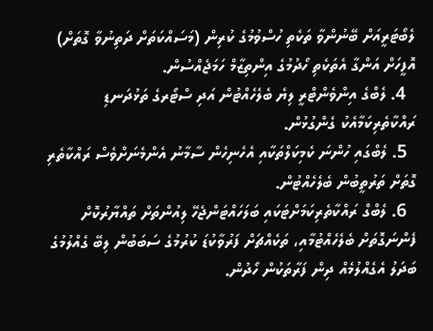ލެބޯޓަރީއަށް ބޭނުންވާ ތަކެތި ހުސްވުމުގެ ކުރިން (މަސައްކަތަށް ދަތިނުވާ ގޮތަށް) އޮފީހަށް އަންގާ އެތަކެތި ހޯދުމުގެ އިންތިޒާމް ހަމަޖެއްސުން.
  4. ލެބްގެ އިންވެންޓްރީ ލިޔެ ބެލެހެއްޓުން އަދި ސްޓޯރގެ ތަޅުދަނޑި ރައްކާތެރިކަމާއެކު ގެންގުޅުން.
  5. ލެބްގައި ހުންނަ ކެމިކަލްތަކާއި އެހެނިހެން ސާމާނު އެންމެނަށްވެސް ރައްކާތެރި ގޮތަށް ތަރުތީބުން ބެލެހެއްޓުން.
  6. ލެބްގް ރައްކާތެރިކަމަށްޓަކައި ބަލަހައްޓަންޖެހޭ ލިއުންތަށް ތައްޔާރުކޮށް ފެންނަގޮތަށް ބެލެހެއްޓުމާއި، ތަކެއްޗަށް ފަރުވާކުޑަ ކުރުމުގެ ސަބަބުން ލިބޭ ގެއްލުމުގެ ބަދަލު އެގެއްލުމެއް ދިން ފަރާތަކުން ހޯދުން.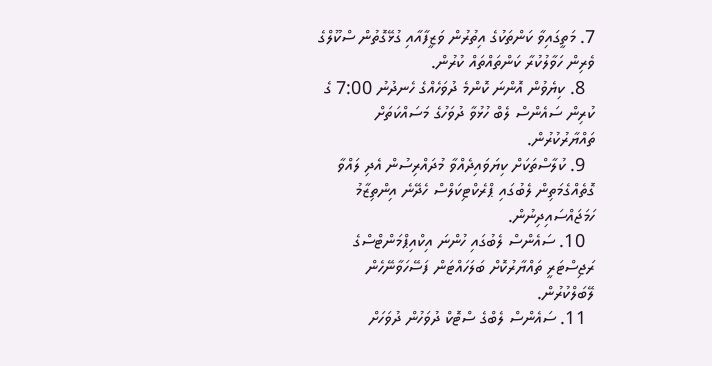7. މަތީގައިވާ ކަންތަކުގެ އިތުރުން ވަޒީފާއާއި ގުޅޭގޮތުން ސްކޫލްގެ ވެރިން ހަވާލުކުރާ ކަންތައްތައް ކުރުން.
  8. ކިޔެވުން އޮންނަ ކޮންމެ ދުވަހެއްގެ ހެނދުނު 7:00 ގެ ކުރިން ސައެންސް ލެބް ހުޅުވާ ދުވަހުގެ މަސައްކަތަށް ތައްޔާރުކުރުން.
  9. ކުލާސްތަކަށް ކިޔަވައިދެއްވާ މުދައްރިސުން އެދި ލައްވާ ގޮތެއްގެމަތިން ލެބުގައި ޕްރެކްޓިކަލްސް ހެދޭނެ އިންތިޒާމު ހަމަޖައްސައިދިނުން.
  10. ސައެންސް ލެބުގައި ހުންނަ އިކްއިޕްމަންޓްސްގެ ރަޖިސްޓަރީ ތައްޔާރުކޮށް ބަލަހައްޓަން ފަސޭހަވާނޭހެން ލޭބަލްކުރުން.
  11. ސައެންސް ލެބްގެ ސްޓޮކް ދުވަހުން ދުވަހަށް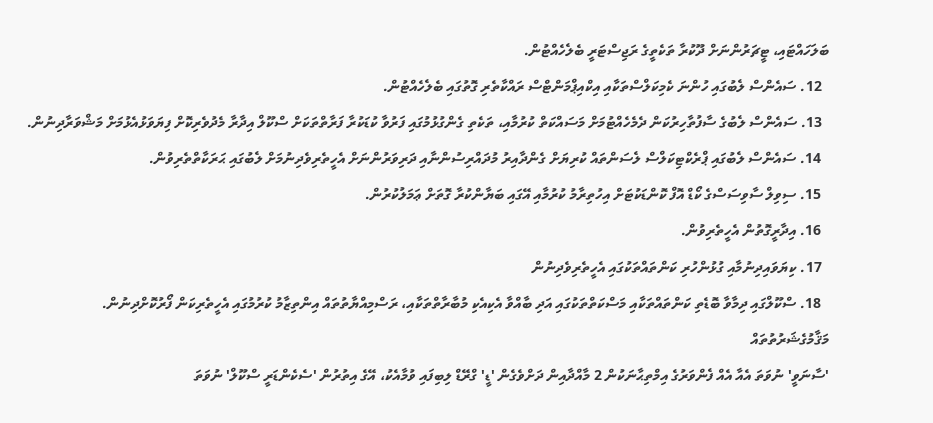ބަލަހައްޓައި، ޓީޗަރުންނަށް ދޫކުރާ ތަކެތީގެ ރަޖިސްޓަރީ ބެލެހެއްޓުން.
  12. ސައެންސް ލެބުގައި ހުންނަ ކެމިކަލްސްތަކާއި އިކްއިޕްމަންޓްސް ރައްކާތެރި ގޮތުގައި ބެލެހެއްޓުން.
  13. ސައެންސް ލެބުގެ ސާފުތާހިރުކަން ދެމެހެއްޓުމަށް މަސައްކަތް ކުރުމާއި، ތަކެތި ގެންގުޅުމުގައި ފަރުވާ ކުޑަކުރާ ފަރާތްތަކަށް ސްކޫލް އިދާރާ މެދުވެރިކޮށް ފިޔަވަޅުއެޅުމަށް މަޝްވަރާދިނުން.
  14. ސައެންސް ލެބުގައި ޕްރެކްޓިކަލްސް ލެސަންތައް ކުރިޔަށް ގެންދާއިރު މުދައްރިސުންނާއި ދަރިވަރުންނަށް އެހީތެރިވެދިނުމަށް ލެބުގައި ޙަރަކާތްތެރިވުން.
  15. ސިވިލް ސާވިސަސްގެ ކޯޑް އޮފް ކޮންޑަކުޓަށް އިހުތިރާމު ކުރުމާއި އޭގައި ބަޔާންކުރާ ގޮތަށް ޢަމަލުކުރުން.
  16. އިދާރީގޮތުން އެހީތެރިވުން.
  17. ކިޔަވައިދިނުމާއި ގުޅުންހުރި ކަންތައްތަކުގައި އެހީތެރިވެދިނުން
  18. ސްކޫލްގައި ދިމާވާ ބޮޑެތި ކަންތައްތަކާއި މަސްކަތްތަކުގައި އަދި ބާއްވާ އެކިއެކި މުބާރާތްތަކާއި، ރަސްމިއްޔާތުތައް އިންތިޒާމު ކުރުމުގައި އެހީތެރިކަން ފޯރުކޮށްދިނުން.
މަޤާމުގެޝަރުތުތައް
'ސާނަވީ' ނުވަތަ އެއާ އެއް ފެންވަރުގެ އިމްތިޙާނަކުން 2 މާއްދާއިން ދަށްވެގެން 'ޑީ' ގްރޭޑް ލިބިފައި ވުމާއެކު، އޭގެ އިތުރުން 'ސެކެންޑަރީ ސްކޫލް' ނުވަތަ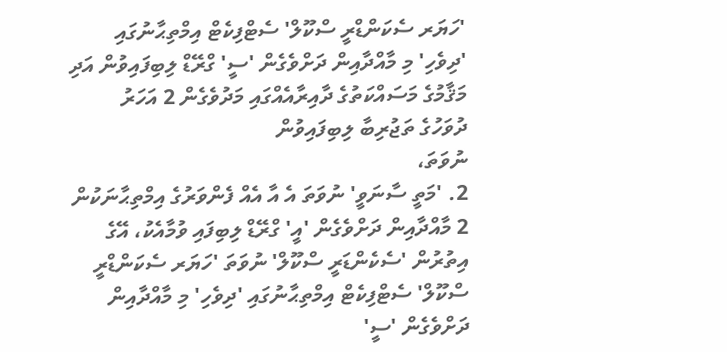'ހަޔަރ ސެކަންޑްރީ ސްކޫލް' ސެޓްފިކެޓް އިމްތިޙާނުގައި 'ދިވެހި' މި މާއްދާއިން ދަށްވެގެން 'ސީ' ގްރޭޑް ލިބިފައިވުން އަދި މަޤާމުގެ މަސައްކަތުގެ ދާއިރާއެއްގައި މަދުވެގެން 2 އަހަރު ދުވަހުގެ ތަޖުރިބާ ލިބިފައިވުން
ނުވަތަ،
2. 'މަތީ ސާނަވީ' ނުވަތަ އެ އާ އެއް ފެންވަރުގެ އިމްތިޙާނަކުން 2 މާއްދާއިން ދަށްވެގެން 'އީ' ގްރޭޑް ލިބިފައި ވުމާއެކު، އޭގެ އިތުރުން 'ސެކެންޑަރީ ސްކޫލް' ނުވަތަ 'ހަޔަރ ސެކަންޑްރީ ސްކޫލް' ސެޓްފިކެޓް އިމްތިޙާނުގައި 'ދިވެހި' މި މާއްދާއިން ދަށްވެގެން 'ސީ'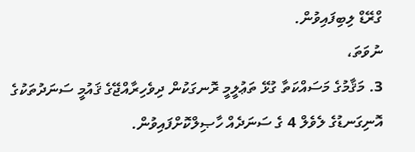ގްރޭޑް ލިބިފައިވުން.
ނުވަތަ،
3. މަޤާމުގެ މަސައްކަތާ ގުޅޭ ތަޢުލީމީ ރޮނގަކުން ދިވެހިރާއްޖޭގެ ޤައުމީ ސަނަދުތަކުގެ އޮނިގަނޑުގެ ލެވެލް 4 ގެ ސަނަދެއް ހާޞިލްކޮށްފައިވުން.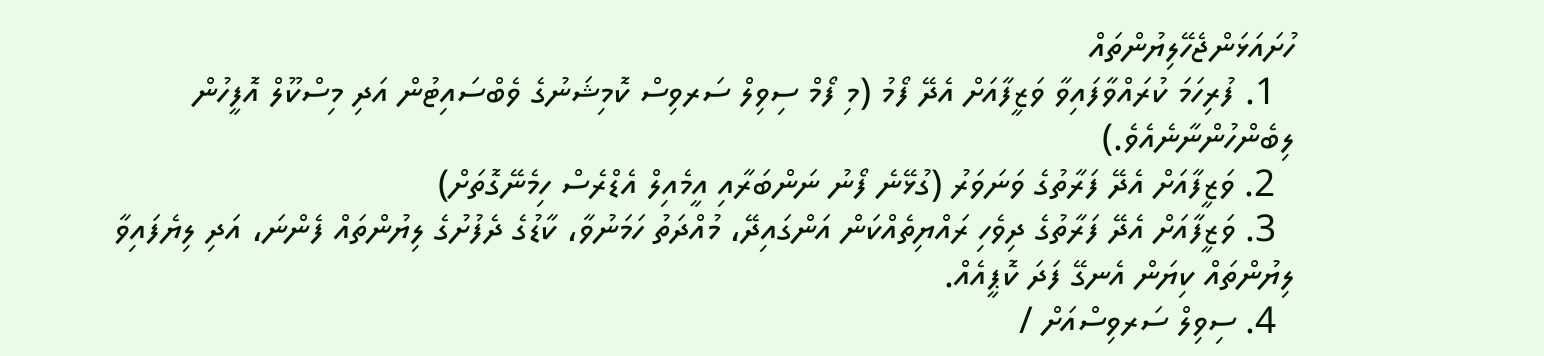ހުށައަޅަންޖެހޭލިޔުންތައް
  1. ފުރިހަމަ ކުރައްވާފައިވާ ވަޒީފާއަށް އެދޭ ފޯމު (މި ފޯމް ސިވިލް ސަރވިސް ކޮމިޝަނުގެ ވެބްސައިޓުން އަދި މިސްކޫލް އޮފީހުން ލިބެންހުންނާނެއެވެ.)
  2. ވަޒީފާއަށް އެދޭ ފަރާތުގެ ވަނަވަރު (ގުޅޭނެ ފޯނު ނަންބަރާއި އީމެއިލް އެޑްރެސް ހިމެނޭގޮތަށް)
  3. ވަޒީފާއަށް އެދޭ ފަރާތުގެ ދިވެހި ރައްޔިތެއްކަން އަންގައިދޭ، މުއްދަތު ހަމަނުވާ، ކާޑުގެ ދެފުށުގެ ލިޔުންތައް ފެންނަ، އަދި ލިޔެފައިވާ ލިޔުންތައް ކިޔަން އެނގޭ ފަދަ ކޮޕީއެއް.
  4. ސިވިލް ސަރވިސްއަށް /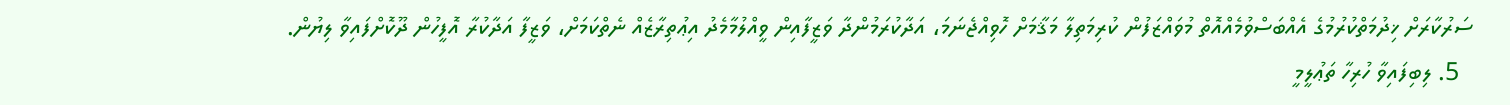ސަރުކާރަށް ޚިދުމަތްކުރުމުގެ އެއްބަސްވުމެއްއޮތް މުވައްޒަފުން ކުރިމަތިލާ މަޤާމަށް ހޮވިއްޖެނަމަ، އަދާކުރަމުންދާ ވަޒީފާއިން ވީއްލުމާމެދު އިޢުތިރާޒެއް ނެތްކަމަށް، ވަޒީފާ އަދާކުރާ އޮފީހުން ދޫކޮށްފައިވާ ލިޔުން.
  5. ލިބިފައިވާ ހުރިހާ ތަޢުލީމީ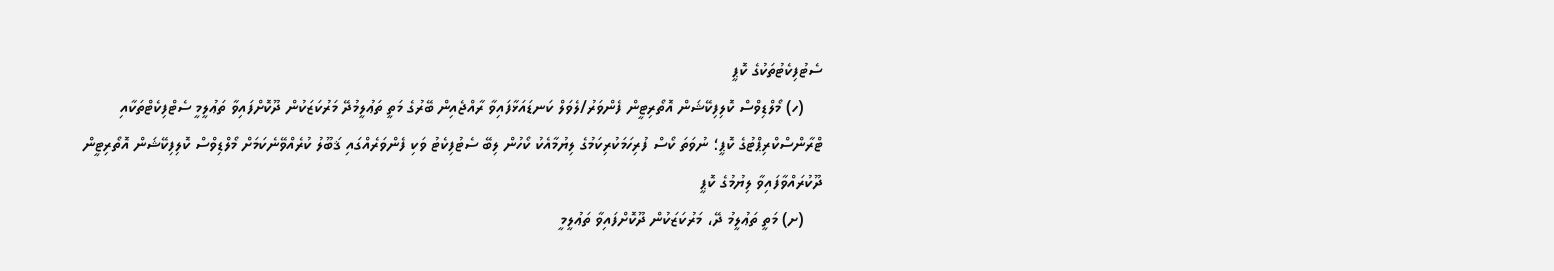ސެޓުފިކެޓުތަކުގެ ކޮޕީ
    (ހ) މޯލްޑިވްސް ކޮލިފިކޭޝަން އޮތޯރިޓީން ފެންވަރު/ލެވަލް ކަނޑައަޅާފައިވާ ރާއްޖެއިން ބޭރުގެ މަތީ ތަޢުލީމުދޭ މަރުކަޒަކުން ދޫކޮށްފައިވާ ތަޢުލީމީ ސެޓްފިކެޓްތަކާއި ޓްރާންސްކްރިޕްޓުގެ ކޮޕީ؛ ނުވަތަ ކޯސް ފުރިހަމަކުރިކަމުގެ ލިޔުމާއެކު ކޯހުން ލިބޭ ސެޓުފިކެޓު ވަކި ފެންވަރެއްގައި ޤަބޫލު ކުރެއްވޭނެކަމަށް މޯލްޑިވްސް ކޮލިފިކޭޝަން އޮތޯރިޓީން ދޫކުރައްވާފައިވާ ލިޔުމުގެ ކޮޕީ
    (ށ) މަތީ ތަޢުލީމު ދޭ، މަރުކަޒަކުން ދޫކޮށްފައިވާ ތަޢުލީމީ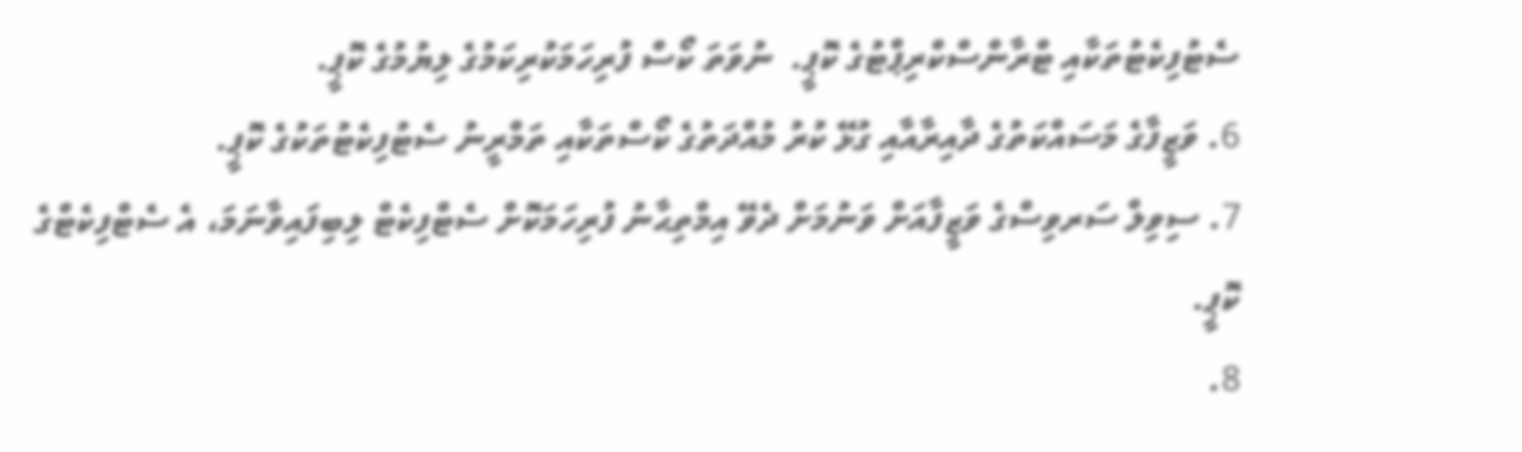ސެޓުފިކެޓުތަކާއި ޓްރާންސްކްރިޕްޓުގެ ކޮޕީ.  ނުވަތަ ކޯސް ފުރިހަމަކުރިކަމުގެ ލިޔުމުގެ ކޮޕީ.
6. ވަޒީފާގެ މަސައްކަތުގެ ދާއިރާއާއި ގުޅޭ ކުރު މުއްދަތުގެ ކޯސްތަކާއި ތަމްރީނު ސެޓުފިކެޓުތަކުގެ ކޮޕީ.
7. ސިވިލް ސަރވިސްގެ ވަޒީފާއަށް ވަނުމަށް ދެވޭ އިމްތިޙާނު ފުރިހަމަކޮށް ސެޓްފިކެޓް ލިބިފައިވާނަމަ، އެ ސެޓްފިކެޓްގެ ކޮޕީ.
8.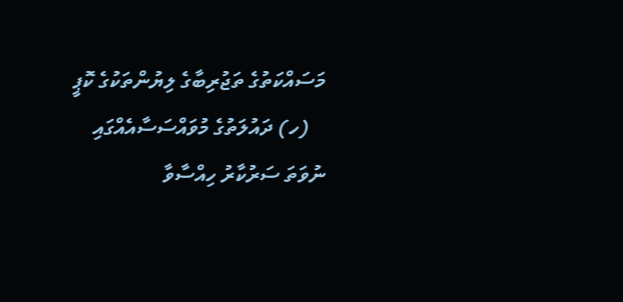މަސައްކަތުގެ ތަޖުރިބާގެ ލިޔުންތަކުގެ ކޮޕީ
   (ހ) ދައުލަތުގެ މުވައްސަސާއެއްގައި ނުވަތަ ސަރުކާރު ހިއްސާވާ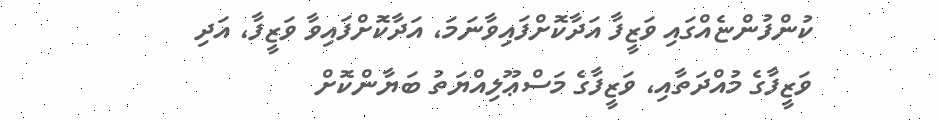ކުންފުންޏެއްގައި ވަޒީފާ އަދާކޮށްފައިވާނަމަ، އަދާކޮށްފައިވާ ވަޒީފާ، އަދި ވަޒީފާގެ މުއްދަތާއި، ވަޒީފާގެ މަސްޢޫލިއްޔަތު ބަޔާންކޮށް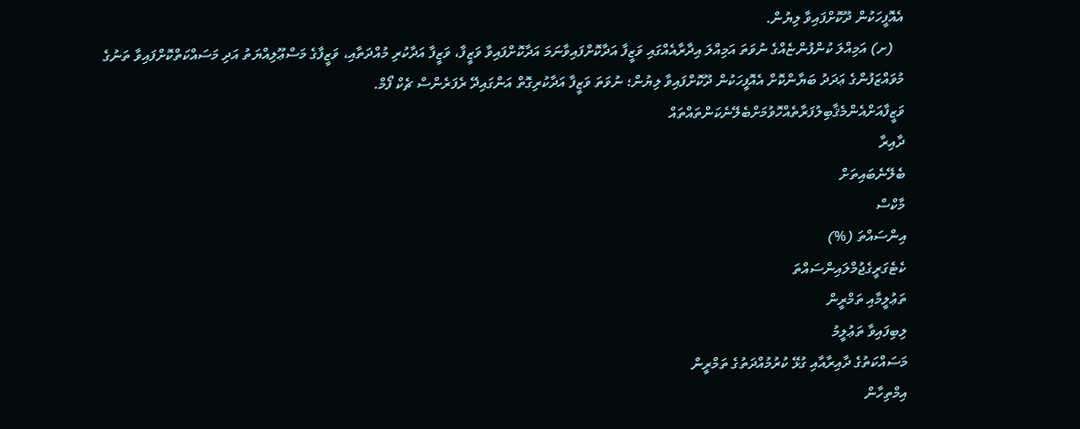އެއޮފީހަކުން ދޫކޮށްފައިވާ ލިޔުން.
   (ށ) އަމިއްލަ ކުންފުންޏެއްގެ ނުވަތަ އަމިއްލަ އިދާރާއެއްގައި ވަޒީފާ އަދާކޮށްފައިވާނަމަ އަދާކޮށްފައިވާ ވަޒީފާ، ވަޒީފާ އަދާކުރި މުއްދަތާއި، ވަޒީފާގެ މަސްޢޫލިއްޔަތު އަދި މަސައްކަތްކޮށްފައިވާ ތަނުގެ މުވައްޒަފުންގެ ޢަދަދު ބަޔާންކޮށް އެއޮފީހަކުން ދޫކޮށްފައިވާ ލިޔުން؛ ނުވަތަ ވަޒީފާ އަދާކުރިގޮތް އަންގައިދޭ ރެފަރެންސް ޗެކް ފޯމް.
ވަޒީފާއަށްއެންމެޤާބިލުފަރާތެއްހޮވުމަށްބެލޭނެކަންތައްތައް
ދާއިރާ
ބެލޭނެބައިތަށް
މާކްސް
އިންސައްތަ (%)
ކެޓެގަރީގެޖުމްލައިންސައްތަ
ތަޢުލީމާއި ތަމްރީން
ލިބިފައިވާ ތަޢުލީމު
މަސައްކަތުގެ ދާއިރާއާއި ގުޅޭ ކުރުމުއްދަތުގެ ތަމްރީން
އިމްތިހާން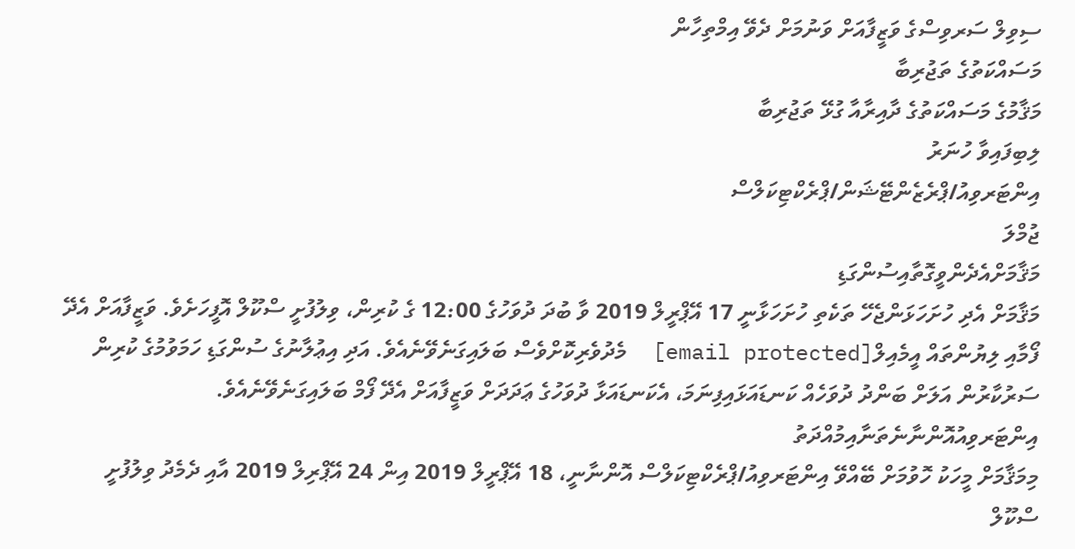ސިވިލް ސަރވިސްގެ ވަޒީފާއަށް ވަނުމަށް ދެވޭ އިމްތިހާން
މަސައްކަތުގެ ތަޖުރިބާ
މަޤާމުގެ މަސައްކަތުގެ ދާއިރާއާ ގުޅޭ ތަޖުރިބާ
ލިބިފައިވާ ހުނަރު
އިންޓަރވިއު/ޕްރެޒެންޓޭޝަން/ޕްރެކްޓިކަލްސް
ޖުމްލަ
މަޤާމަށްއެދެންވީގޮތާއިސުންގަޑި
މަޤާމަށް އެދި ހުށަހަޅަންޖެހޭ ތަކެތި ހުށަހަޅާނީ 17 އޭޕްރީލް 2019 ވާ ބުދަ ދުވަހުގެ 12:00 ގެ ކުރިން، ވިލުފުށީ ސްކޫލް އޮފީހަށެވެ. ވަޒީފާއަށް އެދޭ ފޯމާއި ލިޔުންތައް އީމެއިލް[email protected]  މެދުވެރިކޮށްވެސް ބަލައިގަނެވޭނެއެވެ. އަދި އިޢުލާނުގެ ސުންގަޑި ހަމަވުމުގެ ކުރިން ސަރުކާރުން އަލަށް ބަންދު ދުވަހެއް ކަނޑައަޅައިފިނަމަ، އެކަނޑައަޅާ ދުވަހުގެ ޢަދަދަށް ވަޒީފާއަށް އެދޭ ފޯމް ބަލައިގަނެވޭނެއެވެ.
އިންޓަރވިއުއޮންނާނެތަނާއިމުއްދަތު
މިމަޤާމަށް މީހަކު ހޮވުމަށް ބޭއްވޭ އިންޓަރވިއު/ޕްރެކްޓިކަލްސް އޮންނާނީ، 18 އޭޕްރީލް 2019 އިން 24 އޭޕްރިލް 2019 އާއި ދެމެދު ވިލުފުށީ ސްކޫލް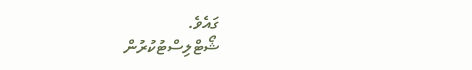ގައެވެ.
ޝޯޓްލިސްޓުކުރުން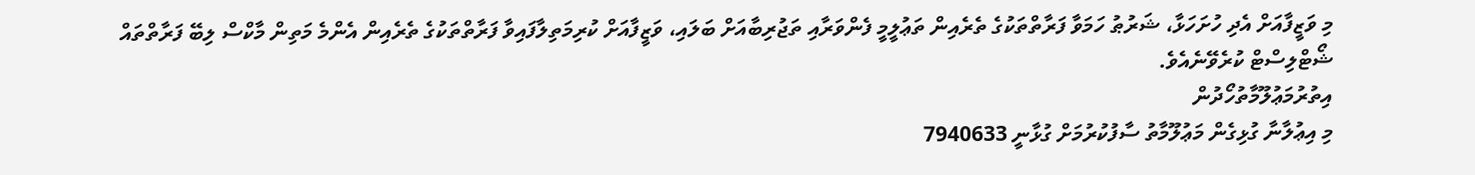މި ވަޒީފާއަށް އެދި ހުށަހަޅާ، ޝަރުޠު ހަމަވާ ފަރާތްތަކުގެ ތެރެއިން ތަޢުލީމީ ފެންވަރާއި ތަޖުރިބާއަށް ބަލައި، ވަޒީފާއަށް ކުރިމަތިލާފައިވާ ފަރާތްތަކުގެ ތެރެއިން އެންމެ މަތިން މާކްސް ލިބޭ ފަރާތްތައް ޝޯޓްލިސްޓް ކުރެވޭނެއެވެ.
އިތުރުމަޢުލޫމާތުހޯދުން
މި އިޢުލާނާ ގުޅިގެން މަޢުލޫމާތު ސާފުކުރުމަށް ގުޅާނީ 7940633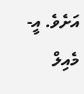އަށެވެ. އީ-މެއިލް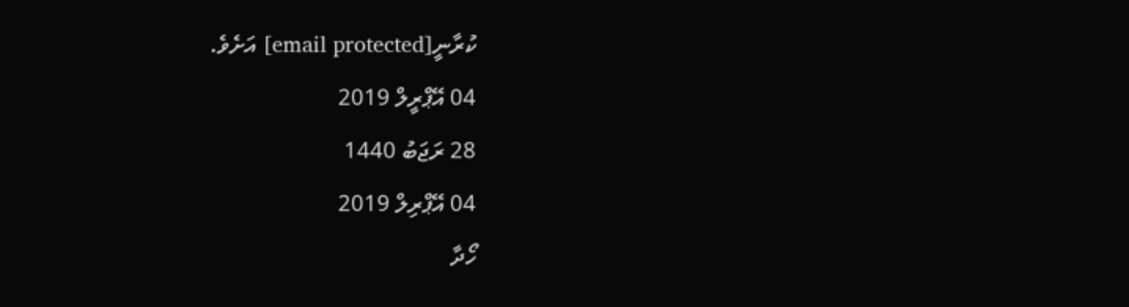ކުރާނީ[email protected] އަށެވެ.
04 އޭޕްރީލް 2019
28 ރަޖަބު 1440
04 އޭޕްރިލް 2019
ހޯދާ